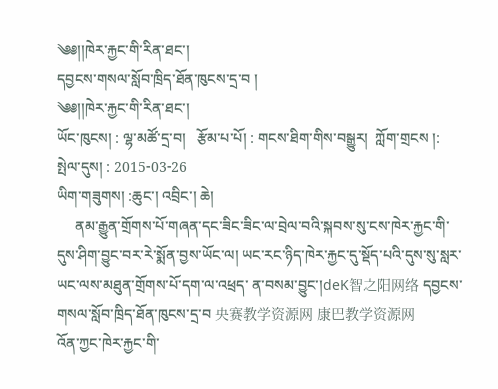༄༅།།ཁེར་རྐྱང་གི་རིན་ཐང་།
དབྱངས་གསལ་སློབ་ཁྲིད་ཐོན་ཁུངས་དྲ་བ །
༄༅།།ཁེར་རྐྱང་གི་རིན་ཐང་།
ཡོང་ཁུངས། : ལྷ་མཚོ་དྲ་བ།   རྩོམ་པ་པོ། : གངས་ཐིག་གིས་བསྒྱུར།  ཀློག་གྲངས །: སྤེལ་དུས། : 2015-03-26
ཡིག་གཟུགས། :ཆུང་། འབྲིང་། ཆེ།
     ནམ་རྒྱུན་གྲོགས་པོ་གཞན་དང་ཟིང་ཟིང་ལ་བྲེལ་བའི་སྐབས་སུ་ངས་ཁེར་རྐྱང་གི་དུས་ཤིག་བྱུང་བར་རེ་སྨོན་བྱས་ཡོང་ལ། ཡང་རང་ཉིད་ཁེར་རྐྱང་དུ་སྡོད་པའི་དུས་སུ་སླར་ཡང་ལས་མཐུན་གྲོགས་པོ་དག་ལ་འཕྲད་ ན་བསམ་བྱུང་།deK智之阳网络 དབྱངས་གསལ་སློབ་ཁྲིད་ཐོན་ཁུངས་དྲ་བ 央赛教学资源网 康巴教学资源网
འོན་ཀྱང་ཁེར་རྐྱང་གི་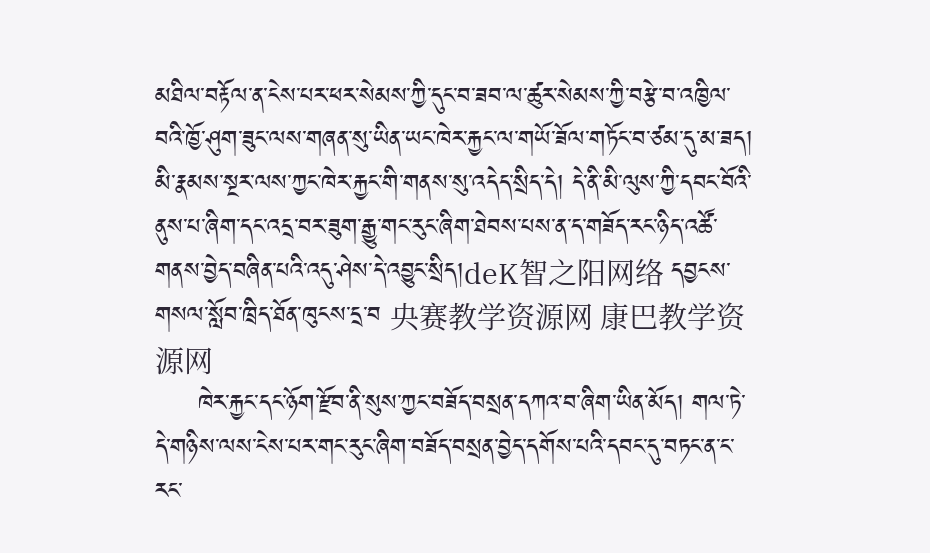མཐིལ་བརྟོལ་ན་ངེས་པར་ཕར་སེམས་ཀྱི་དུང་བ་ཟབ་ལ་ཚུར་སེམས་ཀྱི་བརྩེ་བ་འཁྱིལ་བའི་ཁྱོ་ཤུག་ཟུང་ལས་གཞན་སུ་ཡིན་ཡང་ཁེར་རྐྱང་ལ་གཡོ་ཟོལ་གཏོང་བ་ཙམ་དུ་མ་ཟད། མི་རྣམས་སྔར་ལས་ཀྱང་ཁེར་རྐྱང་གི་གནས་སུ་འདེད་སྲིད་དེ། དེ་ནི་མི་ལུས་ཀྱི་དབང་བོའི་ནུས་པ་ཞིག་དང་འདྲ་བར་ཟུག་རྒྱུ་གང་རུང་ཞིག་ཐེབས་པས་ན་ད་གཟོད་རང་ཉིད་འཚོ་གནས་བྱེད་བཞིན་པའི་འདུ་ཤེས་དེ་འབྱུང་སྲིད།deK智之阳网络 དབྱངས་གསལ་སློབ་ཁྲིད་ཐོན་ཁུངས་དྲ་བ 央赛教学资源网 康巴教学资源网
     ཁེར་རྐྱང་དང་ཉོག་རྫོབ་ནི་སུས་ཀྱང་བཟོད་བསྲན་དཀའ་བ་ཞིག་ཡིན་མོད། གལ་ཏེ་དེ་གཉིས་ལས་ངེས་པར་གང་རུང་ཞིག་བཟོད་བསྲན་བྱེད་དགོས་པའི་དབང་དུ་བཏང་ན་ང་རང་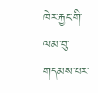ཁེར་རྐྱང་གི་ལམ་བུ་གདམས་པར་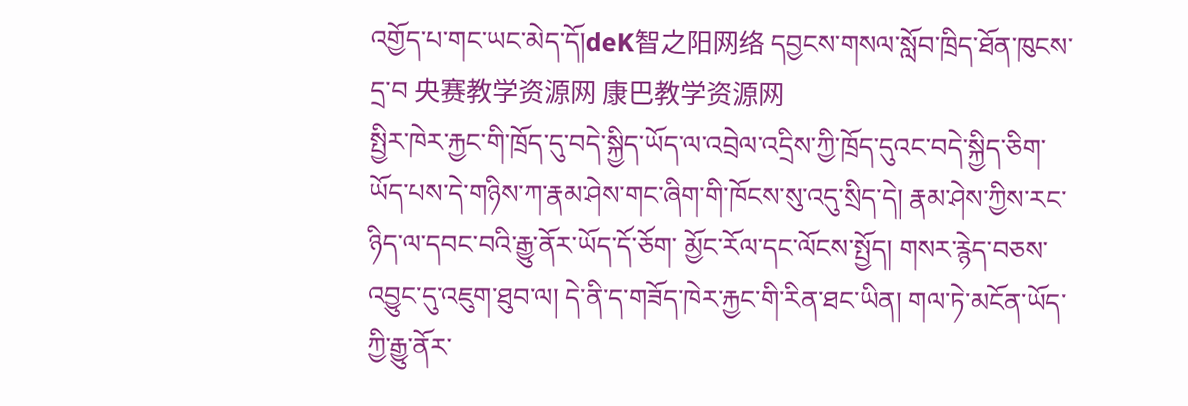འགྱོད་པ་གང་ཡང་མེད་དོ།deK智之阳网络 དབྱངས་གསལ་སློབ་ཁྲིད་ཐོན་ཁུངས་དྲ་བ 央赛教学资源网 康巴教学资源网
སྤྱིར་ཁེར་རྐྱང་གི་ཁྲོད་དུ་བདེ་སྐྱིད་ཡོད་ལ་འབྲེལ་འདྲིས་ཀྱི་ཁྲོད་དུའང་བདེ་སྐྱིད་ཅིག་ཡོད་པས་དེ་གཉིས་ཀ་རྣམ་ཤེས་གང་ཞིག་གི་ཁོངས་སུ་འདུ་སྲིད་དེ། རྣམ་ཤེས་ཀྱིས་རང་ཉིད་ལ་དབང་བའི་རྒྱུ་ནོར་ཡོད་དོ་ཅོག་ མྱོང་རོལ་དང་ལོངས་སྤྱོད། གསར་རྙེད་བཅས་འབྱུང་དུ་འཇུག་ཐུབ་ལ། དེ་ནི་ད་གཟོད་ཁེར་རྐྱང་གི་རིན་ཐང་ཡིན། གལ་ཏེ་མངོན་ཡོད་ཀྱི་རྒྱུ་ནོར་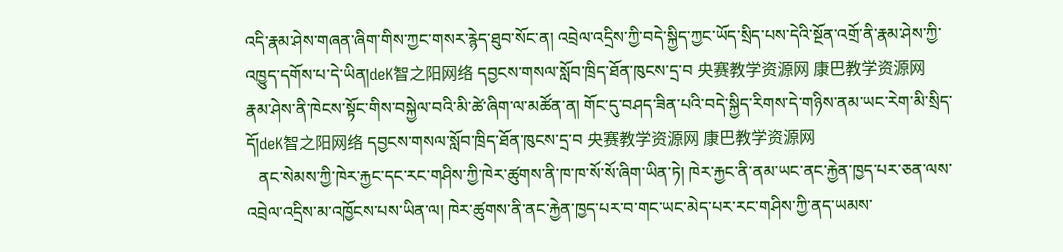འདི་རྣམ་ཤེས་གཞན་ཞིག་གིས་ཀྱང་གསར་རྙེད་ཐུབ་སོང་ན། འབྲེལ་འདྲིས་ཀྱི་བདེ་སྐྱིད་ཀྱང་ཡོད་སྲིད་པས་དེའི་སྔོན་འགྲོ་ནི་རྣམ་ཤེས་ཀྱི་འཁྱུད་དགོས་པ་དེ་ཡིན།deK智之阳网络 དབྱངས་གསལ་སློབ་ཁྲིད་ཐོན་ཁུངས་དྲ་བ 央赛教学资源网 康巴教学资源网
རྣམ་ཤེས་ནི་ཁེངས་སྟོང་གིས་བསྐྱེལ་བའི་མི་ཚེ་ཞིག་ལ་མཚོན་ན། གོང་དུ་བཤད་ཟིན་པའི་བདེ་སྐྱིད་རིགས་དེ་གཉིས་ནམ་ཡང་རེག་མི་སྲིད་དོ།deK智之阳网络 དབྱངས་གསལ་སློབ་ཁྲིད་ཐོན་ཁུངས་དྲ་བ 央赛教学资源网 康巴教学资源网
   ནང་སེམས་ཀྱི་ཁེར་རྐྱང་དང་རང་གཤིས་ཀྱི་ཁེར་ཚུགས་ནི་ཁ་ཁ་སོ་སོ་ཞིག་ཡིན་ཏེ། ཁེར་རྐྱང་ནི་ནམ་ཡང་ནང་རྐྱེན་ཁྱད་པར་ཅན་ལས་འབྲེལ་འདྲིས་མ་འཁྱོངས་པས་ཡིན་ལ། ཁེར་ཚུགས་ནི་ནང་རྐྱེན་ཁྱད་པར་བ་གང་ཡང་མེད་པར་རང་གཤིས་ཀྱི་ནད་ཡམས་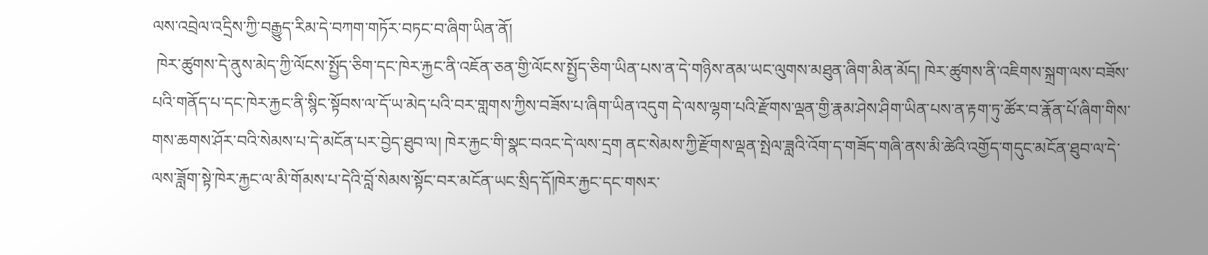ལས་འབྲེལ་འདྲིས་ཀྱི་བརྒྱུད་རིམ་དེ་བཀག་གཏོར་བཏང་བ་ཞིག་ཡིན་ནོ།
 ཁེར་ཚུགས་དེ་ནུས་མེད་ཀྱི་ལོངས་སྤྱོད་ཅིག་དང་ཁེར་རྐྱང་ནི་འཇོན་ཅན་གྱི་ལོངས་སྤྱོད་ཅིག་ཡིན་པས་ན་དེ་གཉིས་ནམ་ཡང་ལུགས་མཐུན་ཞིག་མིན་མོད། ཁེར་ཚུགས་ནི་འཇིགས་སྐྲག་ལས་བཟོས་པའི་གནོད་པ་དང་ཁེར་རྐྱང་ནི་སྙིང་སྟོབས་ལ་དོ་ཡ་མེད་པའི་བར་གླགས་ཀྱིས་བཟོས་པ་ཞིག་ཡིན་འདུག དེ་ལས་ལྷག་པའི་རྫོགས་ལྡན་གྱི་རྣམ་ཤེས་ཤིག་ཡིན་པས་ན་རྟག་ཏུ་ཚོར་བ་རྣོན་པོ་ཞིག་གིས་གས་ཆགས་ཤོར་བའི་སེམས་པ་དེ་མངོན་པར་བྱེད་ཐུབ་ལ། ཁེར་རྐྱང་གི་སྣང་བའང་དེ་ལས་དྲག ནང་སེམས་ཀྱི་རྫོགས་ལྡན་སྤེལ་ཟླའི་འོག་ད་གཟོད་གཞི་ནས་མི་ཚེའི་འགྱོད་གདུང་མངོན་ཐུབ་ལ་དེ་ལས་ཟློག་སྟེ་ཁེར་རྐྱང་ལ་མི་གོམས་པ་དེའི་བློ་སེམས་སྟོང་བར་མངོན་ཡང་སྲིད་དོ།ཁེར་རྐྱང་དང་གསར་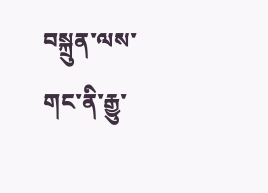བསྐྲུན་ལས་གང་ནི་རྒྱུ་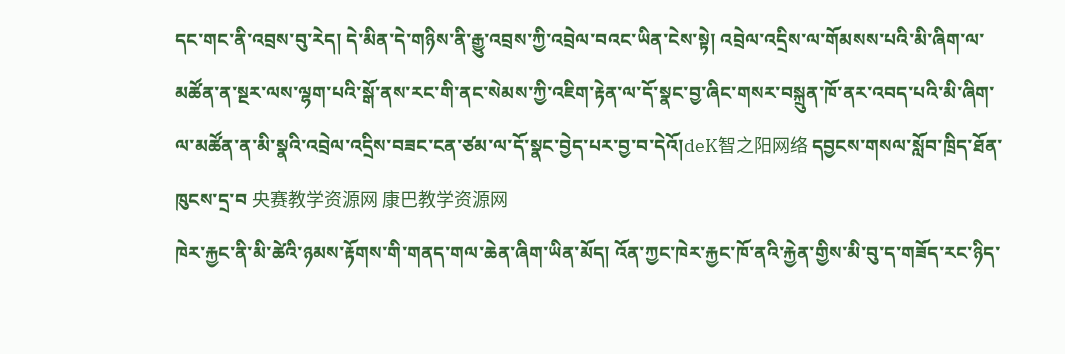དང་གང་ནི་འབྲས་བུ་རེད། དེ་མིན་དེ་གཉིས་ནི་རྒྱུ་འབྲས་ཀྱི་འབྲེལ་བའང་ཡིན་ངེས་སྟེ། འབྲེལ་འདྲིས་ལ་གོམསས་པའི་མི་ཞིག་ལ་མཚོན་ན་སྔར་ལས་ལྷག་པའི་སྒོ་ནས་རང་གི་ནང་སེམས་ཀྱི་འཇིག་རྟེན་ལ་དོ་སྣང་བྱ་ཞིང་གསར་བསྐྲུན་ཁོ་ནར་འབད་པའི་མི་ཞིག་ལ་མཚོན་ན་མི་སྣའི་འབྲེལ་འདྲིས་བཟང་ངན་ཙམ་ལ་དོ་སྣང་བྱེད་པར་བྱ་བ་དེའོ།deK智之阳网络 དབྱངས་གསལ་སློབ་ཁྲིད་ཐོན་ཁུངས་དྲ་བ 央赛教学资源网 康巴教学资源网
ཁེར་རྐྱང་ནི་མི་ཚེའི་ཉམས་རྟོགས་གི་གནད་གལ་ཆེན་ཞིག་ཡིན་མོད། འོན་ཀྱང་ཁེར་རྐྱང་ཁོ་ནའི་རྐྱེན་གྱིས་མི་བུ་ད་གཟོད་རང་ཉིད་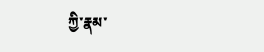ཀྱི་རྣམ་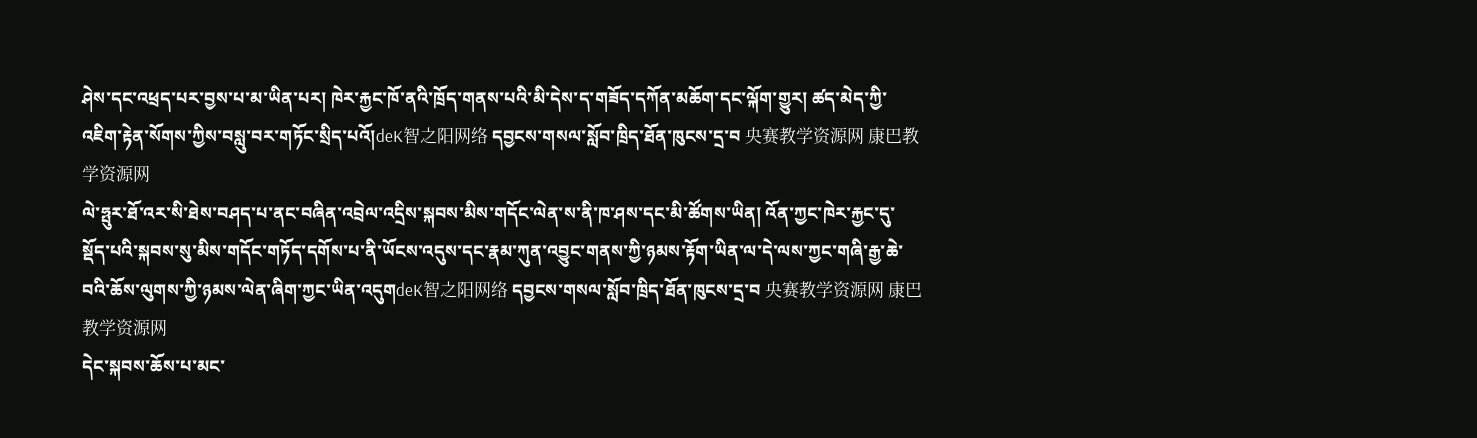ཤེས་དང་འཕྲད་པར་བྱས་པ་མ་ཡིན་པར། ཁེར་རྐྱང་ཁོ་ནའི་ཁྲོད་གནས་པའི་མི་དེས་ད་གཟོད་དཀོན་མཆོག་དང་ལྐོག་གྱུར། ཚད་མེད་ཀྱི་འཇིག་རྟེན་སོགས་ཀྱིས་བསླུ་བར་གཏོང་སྲིད་པའོ།deK智之阳网络 དབྱངས་གསལ་སློབ་ཁྲིད་ཐོན་ཁུངས་དྲ་བ 央赛教学资源网 康巴教学资源网
ལེ་ཧྤུར་ཐོ་འར་སི་ཐེས་བཤད་པ་ནང་བཞིན་འབྲེལ་འདྲིས་སྐབས་མིས་གདོང་ལེན་ས་ནི་ཁ་ཤས་དང་མི་ཚོགས་ཡིན། འོན་ཀྱང་ཁེར་རྐྱང་དུ་སྡོད་པའི་སྐབས་སུ་མིས་གདོང་གཏོད་དགོས་པ་ནི་ཡོངས་འདུས་དང་རྣམ་ཀུན་འབྱུང་གནས་ཀྱི་ཉམས་རྟོག་ཡིན་ལ་དེ་ལས་ཀྱང་གཞི་རྒྱ་ཆེ་བའི་ཆོས་ལུགས་ཀྱི་ཉམས་ལེན་ཞིག་ཀྱང་ཡིན་འདུགdeK智之阳网络 དབྱངས་གསལ་སློབ་ཁྲིད་ཐོན་ཁུངས་དྲ་བ 央赛教学资源网 康巴教学资源网
དེང་སྐབས་ཆོས་པ་མང་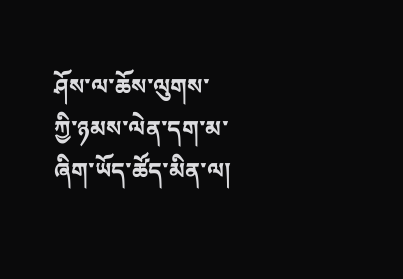ཤོས་ལ་ཆོས་ལུགས་ཀྱི་ཉམས་ལེན་དག་མ་ཞིག་ཡོད་ཚོད་མིན་ལ།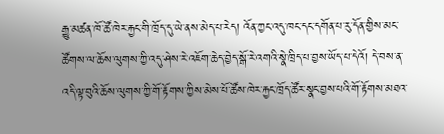རྒྱུ་མཚན་ཁོ་ཚོ་ཁེར་རྐྱང་གི་ཁྲོད་དུ་ཡེ་ནས་མེད་པ་རེད། འོན་ཀྱང་འདུ་ཁང་དང་དགོན་པ་རུ་དོན་གྱིས་མང་ཚོགས་ལ་ཆོས་ལུགས་ཀྱི་འདུ་ཤེས་རེ་འཇོག་ཆེད་བྱེད་སྒོ་རེ་འགའི་སྣེ་ཁྲིད་པ་བྱས་ཡོད་པ་དེའོ། དེ་བས་ན་འདི་ལྟ་བུའི་ཆོས་ལུགས་ཀྱི་གོ་རྟོགས་ཀྱིས་མེས་པོ་ཚོས་ཁེར་རྐྱང་ཁྲོད་ཚོར་སྣང་བྱས་པའི་གོ་རྟོགས་མཐའ་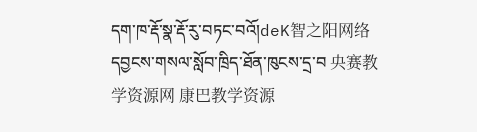དག་ཁ་རྡོ་སྣ་རྡོ་རུ་བཏང་བའོ།deK智之阳网络 དབྱངས་གསལ་སློབ་ཁྲིད་ཐོན་ཁུངས་དྲ་བ 央赛教学资源网 康巴教学资源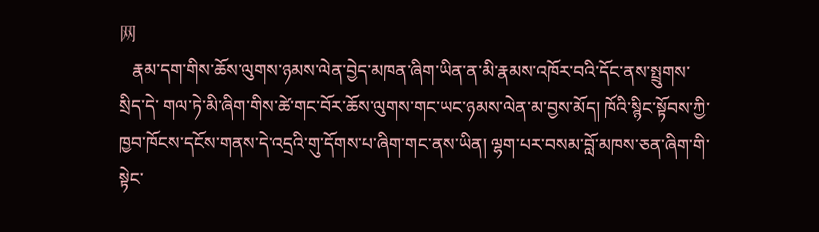网
   རྣམ་དག་གིས་ཆོས་ལུགས་ཉམས་ལེན་བྱེད་མཁན་ཞིག་ཡིན་ན་མི་རྣམས་འཁོར་བའི་དོང་ནས་སྤྲུགས་སྲིད་དེ་ གལ་ཏེ་མི་ཞིག་གིས་ཚེ་གང་བོར་ཆོས་ལུགས་གང་ཡང་ཉམས་ལེན་མ་བྱས་མོད། ཁོའི་སྙིང་སྟོབས་ཀྱི་ཁྱབ་ཁོངས་དངོས་གནས་དེ་འདྲའི་གུ་དོགས་པ་ཞིག་གང་ནས་ཡིན། ལྷག་པར་བསམ་བློ་མཁས་ཅན་ཞིག་གི་སྟེང་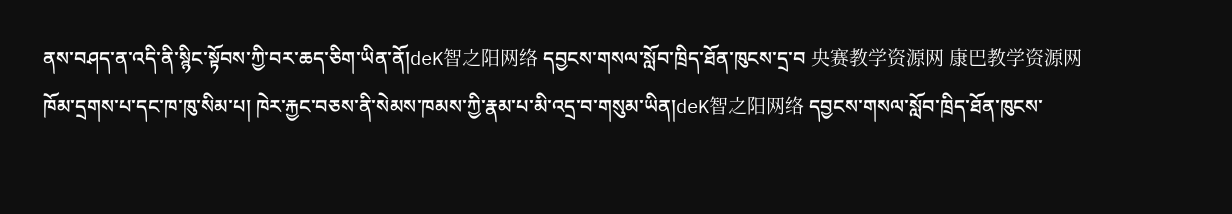ནས་བཤད་ན་འདི་ནི་སྙིང་སྟོབས་ཀྱི་བར་ཆད་ཅིག་ཡིན་ནོ།deK智之阳网络 དབྱངས་གསལ་སློབ་ཁྲིད་ཐོན་ཁུངས་དྲ་བ 央赛教学资源网 康巴教学资源网
ཁོམ་དྲགས་པ་དང་ཁ་ཁུ་སིམ་པ། ཁེར་རྐྱང་བཅས་ནི་སེམས་ཁམས་ཀྱི་རྣམ་པ་མི་འདྲ་བ་གསུམ་ཡིན།deK智之阳网络 དབྱངས་གསལ་སློབ་ཁྲིད་ཐོན་ཁུངས་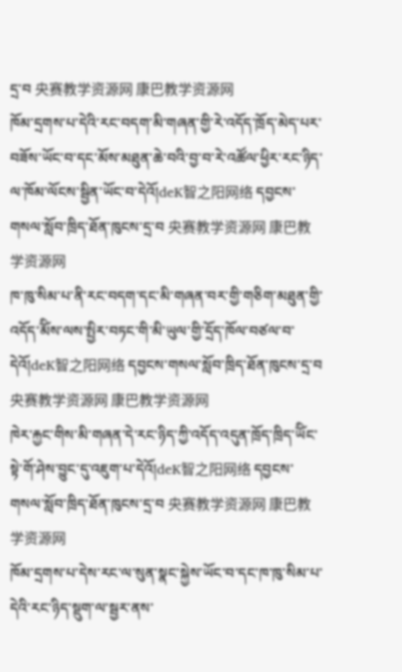དྲ་བ 央赛教学资源网 康巴教学资源网
ཁོམ་དྲགས་པ་དེའི་རང་བདག་མི་གཞན་གྱི་རེ་འདོད་ཁྲོད་མེད་པར་བཟོས་ཡོང་བ་དང་མོས་མཐུན་ཆེ་བའི་བྱ་བ་རེ་འཚོལ་ཕྱིར་རང་ཉིད་ལ་ཁོམ་ལོངས་སྦྱིན་ཡོང་བ་དེའོ།deK智之阳网络 དབྱངས་གསལ་སློབ་ཁྲིད་ཐོན་ཁུངས་དྲ་བ 央赛教学资源网 康巴教学资源网
ཁ་ཁུ་སིམ་པ་ནི་རང་བདག་དང་མི་གཞན་བར་གྱི་གཅིག་མཐུན་གྱི་འདོད་མོིས་ལས་སྤྱིར་བཏང་གི་མི་ཡུལ་གྱི་དྲོད་ཁོལ་བཙལ་བ་དེའོ།deK智之阳网络 དབྱངས་གསལ་སློབ་ཁྲིད་ཐོན་ཁུངས་དྲ་བ 央赛教学资源网 康巴教学资源网
ཁེར་རྐྱང་གིས་མི་གཞན་དེ་རང་ཉིད་ཀྱི་འདོད་འདུན་ཁྲོད་ཁྲིད་ཡོིང་སྟེ་གོ་ཤེས་བྱུང་དུ་འཇུག་པ་དེའོ།deK智之阳网络 དབྱངས་གསལ་སློབ་ཁྲིད་ཐོན་ཁུངས་དྲ་བ 央赛教学资源网 康巴教学资源网
ཁོམ་དྲགས་པ་དེས་རང་ལ་སུན་སྣང་སྐྱེས་ཡོང་བ་དང་ཁ་ཁུ་སིམ་པ་དེའི་རང་ཉིད་སྡུག་ལ་སྦྱར་ནས་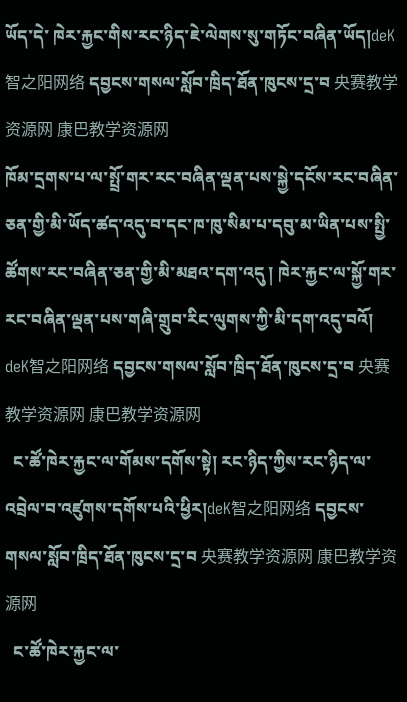ཡོད་དེ་ ཁེར་རྐྱང་གིས་རང་ཉིད་ཇེ་ལེགས་སུ་གཏོང་བཞིན་ཡོད།deK智之阳网络 དབྱངས་གསལ་སློབ་ཁྲིད་ཐོན་ཁུངས་དྲ་བ 央赛教学资源网 康巴教学资源网
ཁོམ་དྲགས་པ་ལ་སྤྲོ་གར་རང་བཞིན་ལྡན་པས་སྐྱེ་དངོས་རང་བཞིན་ཅན་གྱི་མི་ཡོད་ཚད་འདུ་བ་དང་ཁ་ཁུ་སིམ་པ་དབུ་མ་ཡིན་པས་སྤྱི་ཚོགས་རང་བཞིན་ཅན་གྱི་མི་མཐའ་དག་འདུ ། ཁེར་རྐྱང་ལ་སྐྱོ་གར་རང་བཞིན་ལྡན་པས་གཞི་གྲུབ་རིང་ལུགས་ཀྱི་མི་དག་འདུ་བའོ།
deK智之阳网络 དབྱངས་གསལ་སློབ་ཁྲིད་ཐོན་ཁུངས་དྲ་བ 央赛教学资源网 康巴教学资源网
  ང་ཚོ་ཁེར་རྐྱང་ལ་གོམས་དགོས་སྟེ། རང་ཉིད་ཀྱིས་རང་ཉིད་ལ་འབྲེལ་བ་འཛུགས་དགོས་པའི་ཕྱིར།deK智之阳网络 དབྱངས་གསལ་སློབ་ཁྲིད་ཐོན་ཁུངས་དྲ་བ 央赛教学资源网 康巴教学资源网
  ང་ཚོ་ཁེར་རྐྱང་ལ་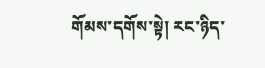གོམས་དགོས་སྟེ། རང་ཉིད་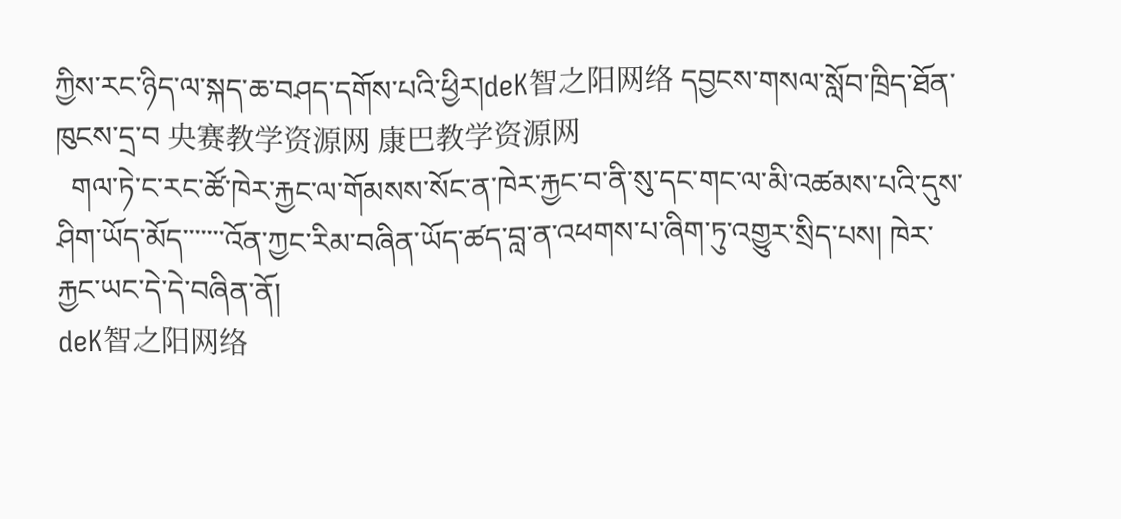ཀྱིས་རང་ཉིད་ལ་སྐད་ཆ་བཤད་དགོས་པའི་ཕྱིར།deK智之阳网络 དབྱངས་གསལ་སློབ་ཁྲིད་ཐོན་ཁུངས་དྲ་བ 央赛教学资源网 康巴教学资源网
  གལ་ཏེ་ང་རང་ཚོ་ཁེར་རྐྱང་ལ་གོམསས་སོང་ན་ཁེར་རྐྱང་བ་ནི་སུ་དང་གང་ལ་མི་འཚམས་པའི་དུས་ཤིག་ཡོད་མོད་་་་་་་འོན་ཀྱང་རིམ་བཞིན་ཡོད་ཚད་བླ་ན་འཕགས་པ་ཞིག་ཏུ་འགྱུར་སྲིད་པས། ཁེར་རྐྱང་ཡང་དེ་དེ་བཞིན་ནོ།
deK智之阳网络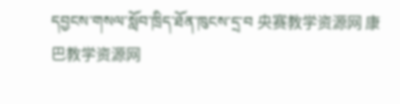དབྱངས་གསལ་སློབ་ཁྲིད་ཐོན་ཁུངས་དྲ་བ 央赛教学资源网 康巴教学资源网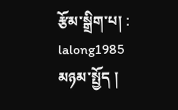རྩོམ་སྒྲིག་པ། : lalong1985
མཉམ་སྤྱོད །